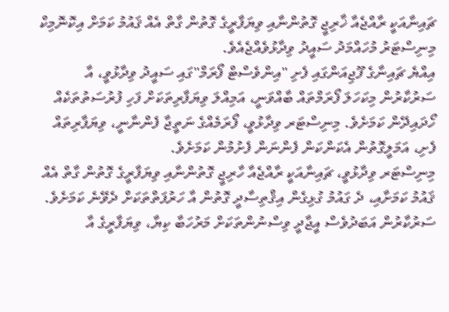ޗައިނާއަކީ ރާއްޖެއާ ޚާރިޖީ ގޮތުންނާއި ވިޔަފާރީގެ ގޮތުން ގާތް އެއް ޤައުމު ކަމަށް އިކޮނޮމިކް މިނިސްޓަރު މުހައްމަދު ސައީދު ވިދާޅުވެއްޖެއެވެ.
އިއްޔެ ޗައިނާގެ ފޫޖިއަންގައި ފެށި "އިންވެސްޓް ފޯރަމް"ގައި ސައީދު ވިދާޅުވީ، އާ ސަރުކާރުން މިކަހަލަ ފޯރަމްތައް ބާއްވަނީ، އަމިއްލަ ވިޔަފާރިތަކަށް ފަހި ފުރުސަތުތަކެއް ހޯދައިދޭން ކަމަށެވެ. މިނިސްޓަރ ވިދާޅުވީ، ފޯރަމެއްގެ ނަތީޖާ ފެންނާނީ، ވިޔަފާރިތައް ފެށި، އަމަލީގޮތުން އެކަންކަން ފެންނަން ފެށުމުން ކަމަށެވެ.
މިނިސްޓަރ ވިދާޅުވީ، ޗައިނާއަކީ ރާއްޖެއާ ހާރިޖީ ގޮތުންނާއި ވިޔަފާރީގެ ގޮތުން ގާތް އެއް ޤައުމު ކަމަށާއި، ދެ ގައުމު ގުޅިގެން އިޤްތިސާދީ ގޮތުން އާ ހަރުފަތްތަކަށް ދެވޭނެ ކަމަށެވެ.
ސަރުކާރުން އަބަދުވެސް އީޖާދީ ވިސްނުންތަކަށް މަރުހަބާ ކިޔާ، ވިޔަފާރީގެ އާ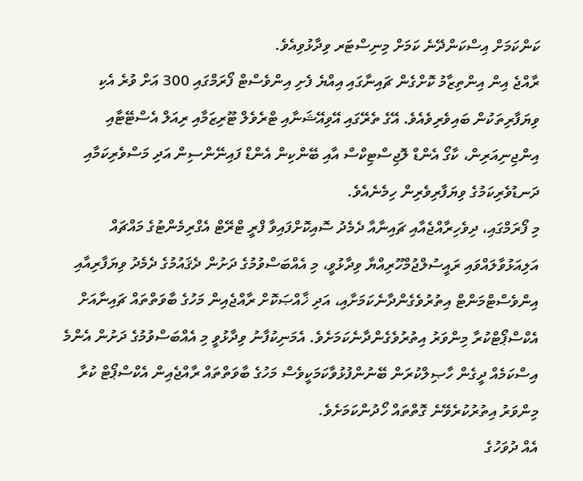ކަންކަމަށް އިސްކަންދޭނެ ކަމަށް މިނިސްޓަރ ވިދާޅުވިއެވެ.
ރާއްޖެ އިން އިންތިޒާމު ކޮށްގެން ޗައިނާގައި އިއްޔެ ފެށި އިންވެސްޓް ފޯރަމްގައި 300 އަށް ވުރެ އެކި ވިޔަފާރިތަކުން ބައިވެރިވެއެވެ. އޭގެ ތެރޭގައި އޭވިއޭޝަނާއި ޓްރެވެލް ޓޫރިޒަމާއި ރިއަލް އެސްޓޭޓާއި އިންޖިނިއަރިން، ކާގޯ އެންޑް ލޮޖިސްޓިކްސް އާއި ބޭންކިން އެންޑް ފައިނޭންސިން އަދި މަސްވެރިކަމާއި ދަނޑުވެރިކަމުގެ ވިޔަފާރިވެރިން ހިމެނެއެވެ.
މި ފޯރަމްގައި، ދިވެހިރާއްޖެއާއި ޗައިނާއާ ދެމެދު ސޮއިކޮށްފައިވާ ފްރީ ޓްރޭޓް އެގްރިމެންޓުގެ މައްޗައް އަލިއަޅުވާލައްވައި ރައީސުލްޖުމްހޫރިއްޔާ ވިދާޅުވީ، މި އެއްބަސްވުމުގެ ދަށުން ދެޤައުމުގެ ދެމެދު ވިޔަފާރިއާއި އިންވެސްޓްމަންޓް އިތުރުވެގެންދާނެކަމަށާއި، އަދި ޚާއްޞަކޮށް ރާއްޖެއިން މަހުގެ ބާވަތްތައް ޗައިނާއަށް އެކްސްޕޯޓްކުރާ މިންވަރު އިތުރުވެގެންދާނެކަމަށެވެ. އެމަނިކުފާނު ވިދާޅުވީ މި އެއްބަސްވުމުގެ ދަށުން އެންމެ އިސްކަމެއް ދީގެން ހާޞިލްކުރަން ބޭނުންފުޅުވާކަމަކީވެސް މަހުގެ ބާވަތްތައް ރާއްޖެއިން އެކްސްޕޯޓް ކުރާ މިންވަރު އިތުރުކުރެވޭނެ ގޮތްތައް ހޯދުންކަމަށެވެ.
އެއް ދުވަހުގެ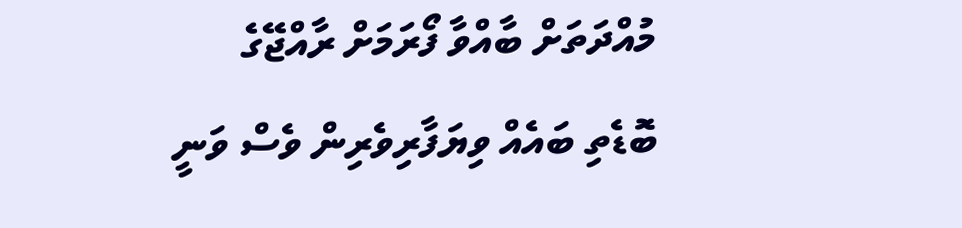މުއްދަތަށް ބާއްވާ ފޯރަމަށް ރާއްޖޭގެ ބޮޑެތި ބައެއް ވިޔަފާރިވެރިން ވެސް ވަނީ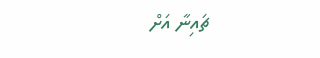ޗައިނާ އަށް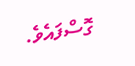ގޮސްފައެވެ.